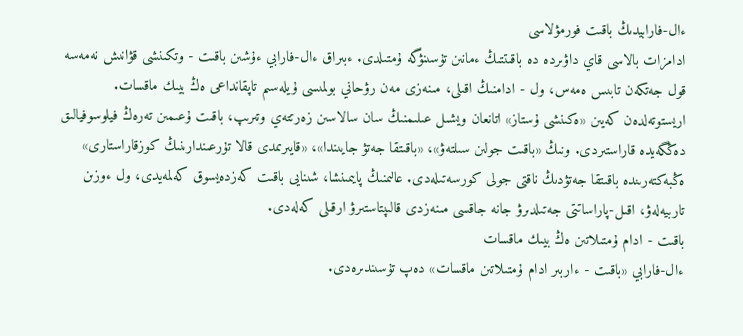ءال-فارابيدىڭ باقىت فورمۋلاسى
ادامزات بالاسى قاي داۋىردە دە باقىتتىڭ ءمانىن تۇسىنۋگە ۇمتىلدى. ءبىراق ءال-فارابي ءۇشىن باقىت - وتكىنشى قۋانىش نەمەسە قول جەتكەن تابىس ەمەس، ول - ادامنىڭ اقىلى، مىنەزى مەن رۋحاني بولمىسى ۇيلەسىم تاپقانداعى ەڭ بيىك ماقسات.
اريستوتەلدەن كەيىن «ەكىنشى ۇستاز» اتانعان ويشىل عىلىمنىڭ سان سالاسىن زەرتتەي وتىرىپ، باقىت ۇعىمىن تەرەڭ فيلوسوفيالىق دەڭگەيدە قاراستىردى. ونىڭ «باقىت جولىن سىلتەۋ»، «باقىتقا جەتۋ جايىندا»، «قايىرىمدى قالا تۇرعىندارىنىڭ كوزقاراستارى» ەڭبەكتەرىندە باقىتقا جەتۋدىڭ ناقتى جولى كورسەتىلەدى. عالىمنىڭ پايىمىنشا، شىنايى باقىت كەزدەيسوق كەلمەيدى، ول ءوزىن تاربيەلەۋ، اقىل-پاراساتتى جەتىلدىرۋ جانە جاقسى مىنەزدى قالىپتاستىرۋ ارقىلى كەلەدى.
باقىت - ادام ۇمتىلاتىن ەڭ بيىك ماقسات
ءال-فارابي «باقىت - ءاربىر ادام ۇمتىلاتىن ماقسات» دەپ تۇسىندىرەدى.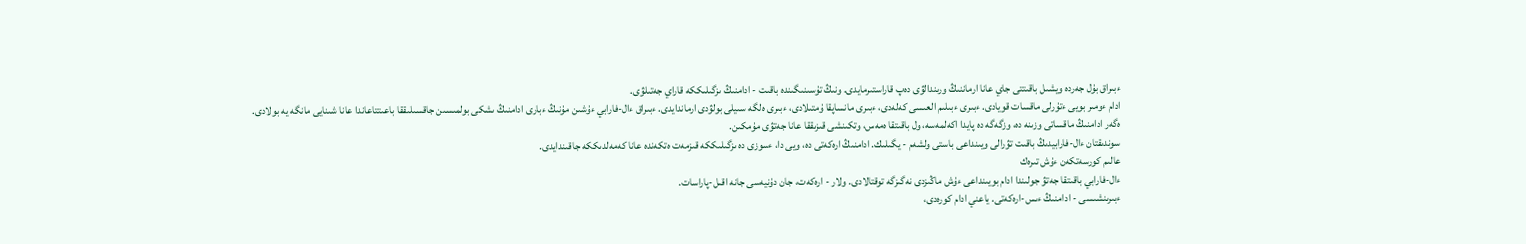ءبىراق بۇل جەردە ويشىل باقىتتى جاي عانا ارماننىڭ ورىندالۋى دەپ قاراستىرمايدى. ونىڭ تۇسىنىگىندە باقىت - ادامنىڭ ىزگىلىككە قاراي جەتىلۋى.
ادام ءومىر بويى ءتۇرلى ماقسات قويادى. ءبىرى ءبىلىم العىسى كەلەدى، ءبىرى مانساپقا ۇمتىلادى، ءبىرى ەلگە سىيلى بولۋدى ارماندايدى. ءبىراق ءال-فارابي ءۇشىن مۇنىڭ ءبارى ادامنىڭ ىشكى بولمىسىن جاقسىلىققا باعىتتاعاندا عانا شىنايى مانگە يە بولادى. ەگەر ادامنىڭ ماقساتى وزىنە دە، وزگەگە دە پايدا اكەلمەسە، ول باقىتقا ەمەس، وتكىنشى قىزىققا عانا جەتۋى مۇمكىن.
سوندىقتان ءال-فارابيدىڭ باقىت تۋرالى ويىنداعى باستى ولشەم - يگىلىك. ادامنىڭ ارەكەتى دە، ويى دا، ءسوزى دە ىزگىلىككە قىزمەت ەتكەندە عانا كەمەلدىككە جاقىندايدى.
عالىم كورسەتكەن ءۇش تىرەك
ءال-فارابي باقىتقا جەتۋ جولىندا ادام بويىنداعى ءۇش ماڭىزدى نەگىزگە توقتالادى. ولار - ارەكەت، جان دۇنيەسى جانە اقىل-پاراسات.
ءبىرىنشىسى - ادامنىڭ ءىس-ارەكەتى. ياعني ادام كورەدى،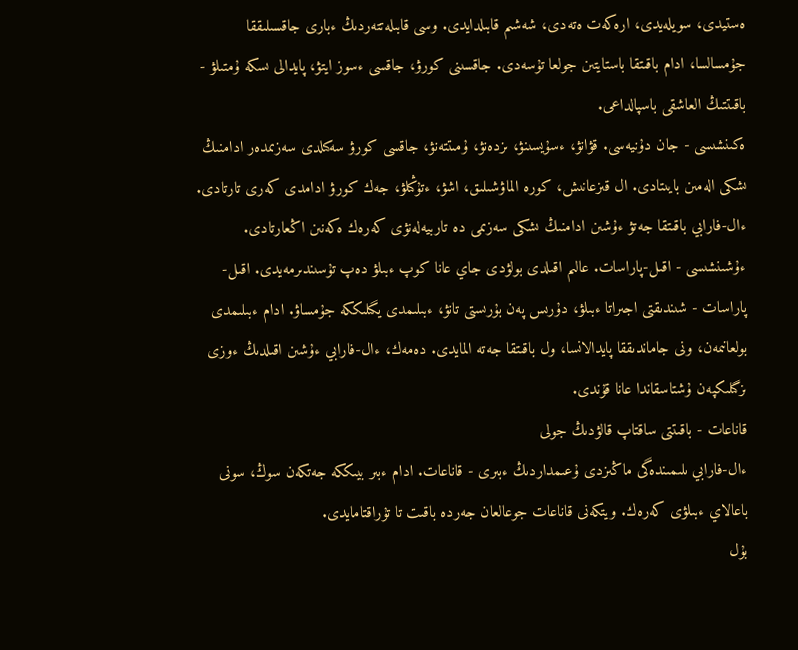ەستيدى، سويلەيدى، ارەكەت ەتەدى، شەشىم قابىلدايدى. وسى قابىلەتتەردىڭ ءبارى جاقسىلىققا جۇمسالسا، ادام باقىتقا باستايتىن جولعا تۇسەدى. جاقسىنى كورۋ، جاقسى ءسوز ايتۋ، پايدالى ىسكە ۇمتىلۋ - باقىتتىڭ العاشقى باسپالداعى.
ەكىنشىسى - جان دۇنيەسى. قۋانۋ، ءسۇيسىنۋ، ىزدەنۋ، ۇمىتتەنۋ، جاقسى كورۋ سەكىلدى سەزىمدەر ادامنىڭ ىشكى الەمىن بايىتادى. ال قىزعانىش، كورە الماۋشىلىق، اشۋ، ءتۇڭىلۋ، جەك كورۋ ادامدى كەرى تارتادى. ءال-فارابي باقىتقا جەتۋ ءۇشىن ادامنىڭ ىشكى سەزىمى دە تاربيەلەنۋى كەرەك ەكەنىن اڭعارتادى.
ءۇشىنشىسى - اقىل-پاراسات. عالىم اقىلدى بولۋدى جاي عانا كوپ ءبىلۋ دەپ تۇسىندىرمەيدى. اقىل-پاراسات - شىندىقتى اجىراتا ءبىلۋ، دۇرىس پەن بۇرىستى تانۋ، ءبىلىمدى يگىلىككە جۇمساۋ. ادام ءبىلىمدى بولعانىمەن، ونى جاماندىققا پايدالانسا، ول باقىتقا جەتە المايدى. دەمەك، ءال-فارابي ءۇشىن اقىلدىڭ ءوزى ىزگىلىكپەن ۇشتاسقاندا عانا قۇندى.
قاناعات - باقىتتى ساقتاپ قالۋدىڭ جولى
ءال-فارابي ىلىمىندەگى ماڭىزدى ۇعىمداردىڭ ءبىرى - قاناعات. ادام ءبىر بيىككە جەتكەن سوڭ، سونى باعالاي ءبىلۋى كەرەك. ويتكەنى قاناعات جوعالعان جەردە باقىت تا تۇراقتامايدى.
بۇل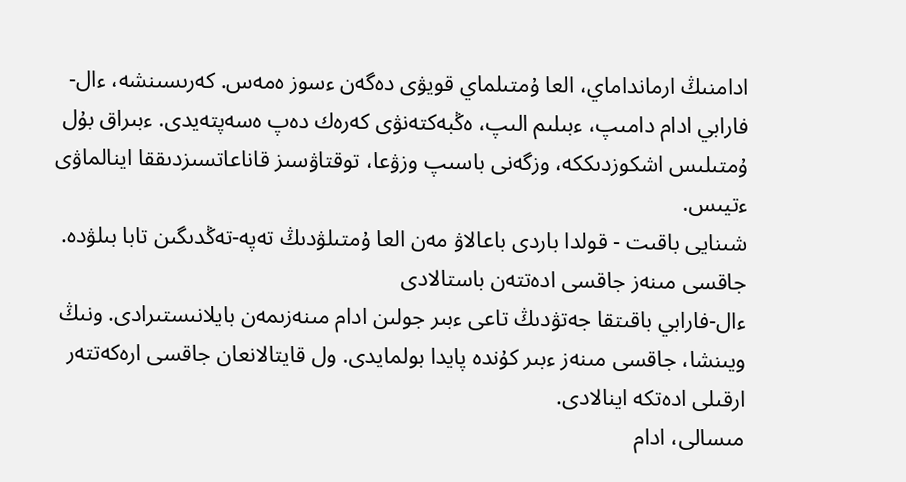ادامنىڭ ارمانداماي، العا ۇمتىلماي قويۋى دەگەن ءسوز ەمەس. كەرىسىنشە، ءال-فارابي ادام دامىپ، ءبىلىم الىپ، ەڭبەكتەنۋى كەرەك دەپ ەسەپتەيدى. ءبىراق بۇل ۇمتىلىس اشكوزدىككە، وزگەنى باسىپ وزۋعا، توقتاۋسىز قاناعاتسىزدىققا اينالماۋى ءتيىس.
شىنايى باقىت - قولدا باردى باعالاۋ مەن العا ۇمتىلۋدىڭ تەپە-تەڭدىگىن تابا بىلۋدە.
جاقسى مىنەز جاقسى ادەتتەن باستالادى
ءال-فارابي باقىتقا جەتۋدىڭ تاعى ءبىر جولىن ادام مىنەزىمەن بايلانىستىرادى. ونىڭ ويىنشا، جاقسى مىنەز ءبىر كۇندە پايدا بولمايدى. ول قايتالانعان جاقسى ارەكەتتەر ارقىلى ادەتكە اينالادى.
مىسالى، ادام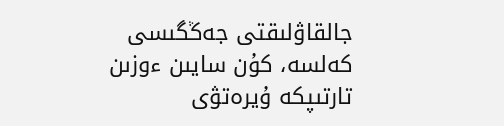جالقاۋلىقتى جەڭگىسى كەلسە، كۇن سايىن ءوزىن تارتىپكە ۇيرەتۋى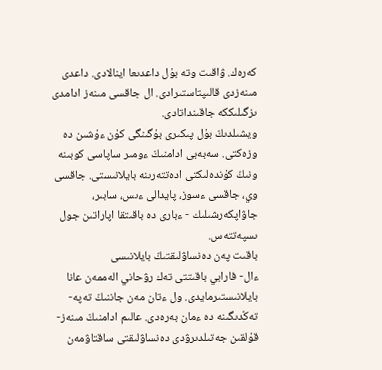كەرەك. ۋاقىت وتە بۇل داعدىعا اينالادى. داعدى مىنەزدى قالىپتاستىرادى. ال جاقسى مىنەز ادامدى ىزگىلىككە جاقىنداتادى.
ويشىلدىڭ بۇل پىكىرى بۇگىنگى كۇن ءۇشىن دە وزەكتى. سەبەبى ادامنىڭ ءومىر ساپاسى كوبىنە ونىڭ كۇندەلىكتى ادەتتەرىنە بايلانىستى. جاقسى وي، جاقسى ءسوز، پايدالى ءىس، سابىر، جاۋاپكەرشىلىك - ءبارى دە باقىتقا اپاراتىن جول ىسپەتتەس.
باقىت پەن دەنساۋلىقتىڭ بايلانىسى
ءال- فارابي باقىتتى تەك رۋحاني الەممەن عانا بايلانىستىرمايدى. ول ءتان مەن جاننىڭ تەپە-تەڭدىگىنە دە ءمان بەرەدى. عالىم ادامنىڭ مىنەز-قۇلقىن جەتىلدىرۋدى دەنساۋلىقتى ساقتاۋمەن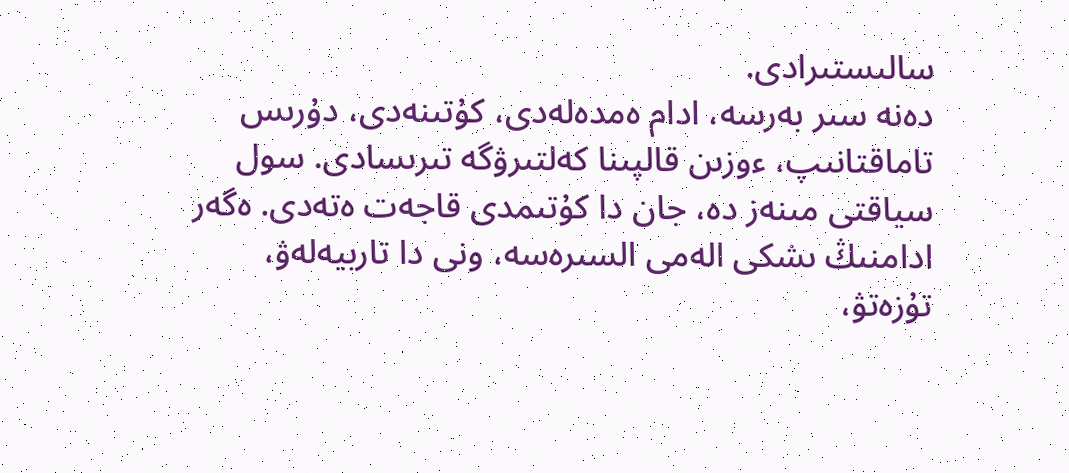سالىستىرادى.
دەنە سىر بەرسە، ادام ەمدەلەدى، كۇتىنەدى، دۇرىس تاماقتانىپ، ءوزىن قالپىنا كەلتىرۋگە تىرىسادى. سول سياقتى مىنەز دە، جان دا كۇتىمدى قاجەت ەتەدى. ەگەر ادامنىڭ ىشكى الەمى السىرەسە، ونى دا تاربيەلەۋ، تۇزەتۋ،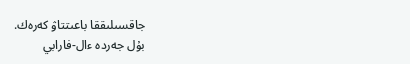جاقسىلىققا باعىتتاۋ كەرەك.
بۇل جەردە ءال-فارابي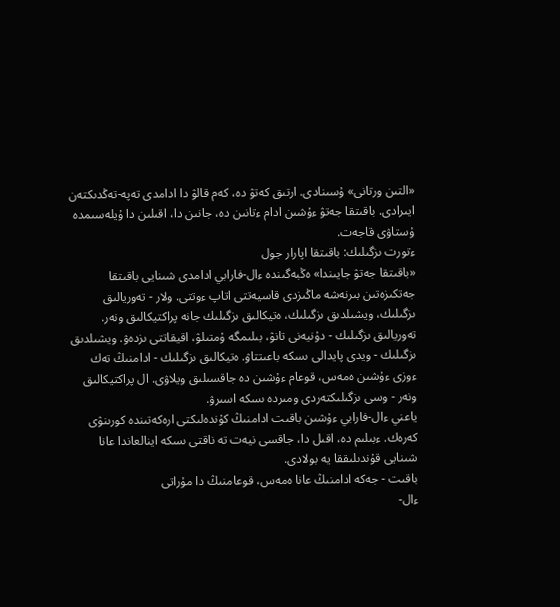«التىن ورتانى» ۇسىنادى. ارتىق كەتۋ دە، كەم قالۋ دا ادامدى تەپە-تەڭدىكتەن ايىرادى. باقىتقا جەتۋ ءۇشىن ادام ءتانىن دە، جانىن دا، اقىلىن دا ۇيلەسىمدە ۇستاۋى قاجەت.
ءتورت ىزگىلىك: باقىتقا اپارار جول
«باقىتقا جەتۋ جايىندا» ەڭبەگىندە ءال-فارابي ادامدى شىنايى باقىتقا جەتكىزەتىن بىرنەشە ماڭىزدى قاسيەتتى اتاپ ءوتتى. ولار - تەوريالىق ىزگىلىك، ويشىلدىق ىزگىلىك، ەتيكالىق ىزگىلىك جانە پراكتيكالىق ونەر.
تەوريالىق ىزگىلىك - دۇنيەنى تانۋ، بىلىمگە ۇمتىلۋ، اقيقاتتى ىزدەۋ. ويشىلدىق ىزگىلىك - ويدى پايدالى ىسكە باعىتتاۋ. ەتيكالىق ىزگىلىك - ادامنىڭ تەك ءوزى ءۇشىن ەمەس، قوعام ءۇشىن دە جاقسىلىق ويلاۋى. ال پراكتيكالىق ونەر - وسى ىزگىلىكتەردى ومىردە ىسكە اسىرۋ.
ياعني ءال-فارابي ءۇشىن باقىت ادامنىڭ كۇندەلىكتى ارەكەتىندە كورىنۋى كەرەك. ءبىلىم دە، اقىل دا، جاقسى نيەت تە ناقتى ىسكە اينالعاندا عانا شىنايى قۇندىلىققا يە بولادى.
باقىت - جەكە ادامنىڭ عانا ەمەس، قوعامنىڭ دا مۇراتى
ءال-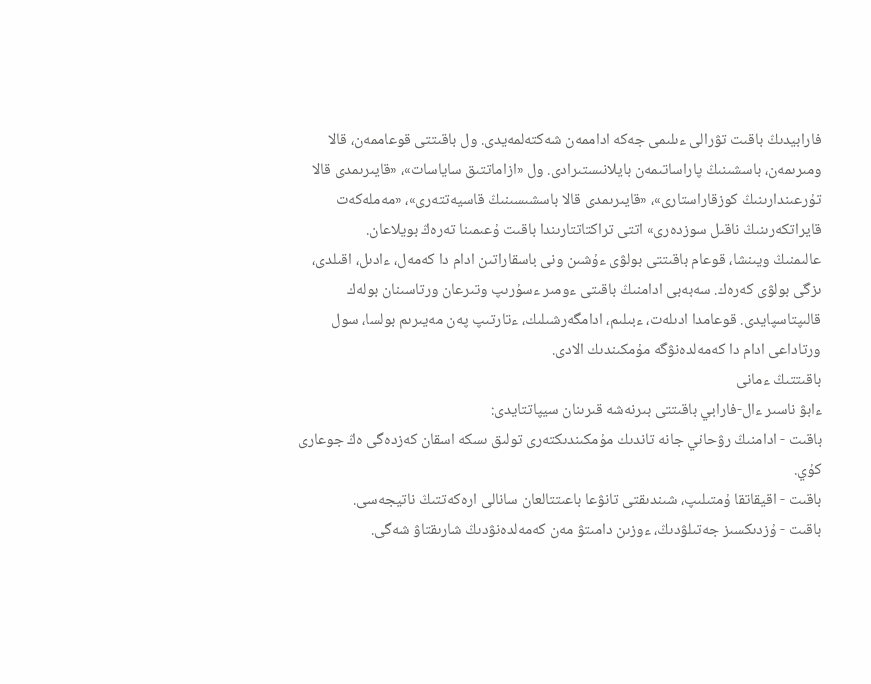فارابيدىڭ باقىت تۋرالى ءىلىمى جەكە اداممەن شەكتەلمەيدى. ول باقىتتى قوعاممەن، قالا ومىرىمەن، باسشىنىڭ پاراساتىمەن بايلانىستىرادى. ول «ازاماتتىق ساياسات»، «قايىرىمدى قالا تۇرعىندارىنىڭ كوزقاراستارى»، «قايىرىمدى قالا باسشىسىنىڭ قاسيەتتەرى»، «مەملەكەت قايراتكەرىنىڭ ناقىل سوزدەرى» اتتى تراكتاتتارىندا باقىت ۇعىمىنا تەرەڭ بويلاعان.
عالىمنىڭ ويىنشا، قوعام باقىتتى بولۋى ءۇشىن ونى باسقاراتىن ادام دا كەمەل، ءادىل، اقىلدى، ىزگى بولۋى كەرەك. سەبەبى ادامنىڭ باقىتى ءومىر ءسۇرىپ وتىرعان ورتاسىنان بولەك قالىپتاسپايدى. قوعامدا ادىلەت، ءبىلىم، ادامگەرشىلىك، ءتارتىپ پەن مەيىرىم بولسا، سول ورتاداعى ادام دا كەمەلدەنۋگە مۇمكىندىك الادى.
باقىتتىڭ ءمانى
ءابۋ ناسىر ءال-فارابي باقىتتى بىرنەشە قىرىنان سيپاتتايدى:
باقىت - ادامنىڭ رۋحاني جانە تاندىك مۇمكىندىكتەرى تولىق ىسكە اسقان كەزدەگى ەڭ جوعارى كۇي.
باقىت - اقيقاتقا ۇمتىلىپ، شىندىقتى تانۋعا باعىتتالعان سانالى ارەكەتتىڭ ناتيجەسى.
باقىت - ۇزدىكسىز جەتىلۋدىڭ، ءوزىن دامىتۋ مەن كەمەلدەنۋدىڭ شارىقتاۋ شەگى.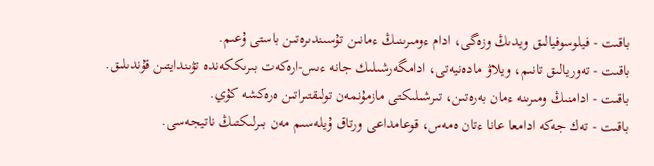باقىت - فيلوسوفيالىق ويدىڭ وزەگى، ادام ءومىرىنىڭ ءمانىن تۇسىندىرەتىن باستى ۇعىم.
باقىت - تەوريالىق تانىم، ويلاۋ مادەنيەتى، ادامگەرشىلىك جانە ءىس-ارەكەت بىرىككەندە تۋىندايتىن قۇندىلىق.
باقىت - ادامنىڭ ومىرىنە ءمان بەرەتىن، تىرشىلىكتى مازمۇنمەن تولىقتىراتىن ەرەكشە كۇي.
باقىت - تەك جەكە ادامعا عانا ءتان ەمەس، قوعامداعى ورتاق ۇيلەسىم مەن بىرلىكتىڭ ناتيجەسى.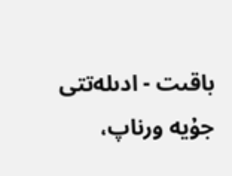باقىت - ادىلەتتى جۇيە ورناپ،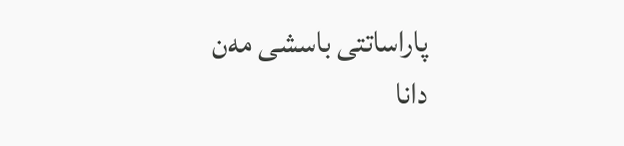پاراساتتى باسشى مەن دانا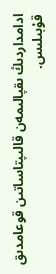ادامداردىڭ ىقپالىمەن قالىپتاساتىن قوعامدىق قۇبىلىس.